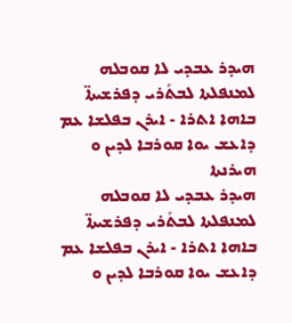ܗܝܕܪ ܥܒܕܝ ܠܐ ܩܘܒܠܗ ܠܡܢܦܠܬܐ ܠܒܬܰܪܝ ܕܦܪܫܝܬܐ̈ ܒܐܗܐ ܐܬܪܐ - ܐܝܪܢ ܒܦܠܫܐ ܥܡ ܕܐܥܫ ܝܘܐ ܩܘܪܒܐ ܠܕܝܢ ܘ ܗܝܪܢܬܐ
ܗܝܕܪ ܥܒܕܝ ܠܐ ܩܘܒܠܗ ܠܡܢܦܠܬܐ ܠܒܬܰܪܝ ܕܦܪܫܝܬܐ̈ ܒܐܗܐ ܐܬܪܐ - ܐܝܪܢ ܒܦܠܫܐ ܥܡ ܕܐܥܫ ܝܘܐ ܩܘܪܒܐ ܠܕܝܢ ܘ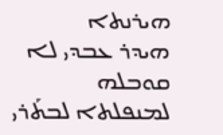ܗܝܪܢܬܐ
ܗܝܕܪ ܥܒܕܝ ܠܐ ܩܘܒܠܗ ܠܡܢܦܠܬܐ ܠܒܬܰܪܝ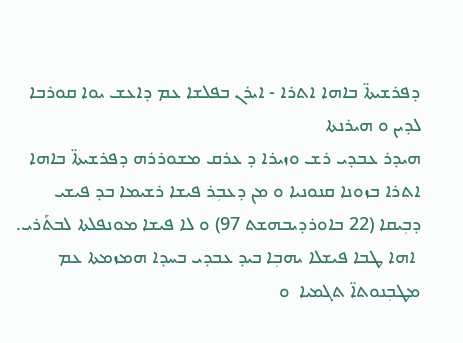ܕܦܪܫܝܬܐ̈ ܒܐܗܐ ܐܬܪܐ - ܐܝܪܢ ܒܦܠܫܐ ܥܡ ܕܐܥܫ ܝܘܐ ܩܘܪܒܐ ܠܕܝܢ ܘ ܗܝܪܢܬܐ
ܗܝܕܪ ܥܒܕܝ ܪܫ ܘܙܝܪܐ ܕ ܥܪܩ ܡܫܘܪܪܗ ܕܦܪܫܝܬܐ̈ ܒܐܗܐ ܐܬܪܐ ܒܙܘܢܐ ܩܢܘܢܝܐ ܘ ܡܢ ܕܥܒܼܪ ܦܝܫܐ ܪܫܝܡܐ ܒܕ ܦܝܫܝ ܕܒܼܝܩܐ (22 ܒܐܘܪܕܝܒܗܫܬ 97) ܘ ܠܐ ܦܝܫܐ ܡܘܢܦܠܬܐ ܠܒܬܰܪܝ.
 ܐܗܐ ܛܒܐ ܦܝܫܠܐ ܝܗܒܼܐ ܒܝܕ ܥܒܕܝ ܒܚܕܐ ܗܡܙܡܬܐ ܥܡ ܡܛܒܼܢܘܬܐ̈ ܬܓܡܝܐ  ܘ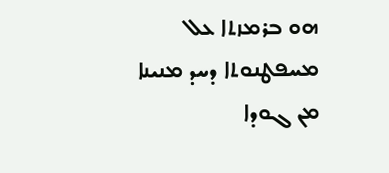ܗܘ ܒܪܡܙܬܐ ܥܠ ܡܚܦܛܢܘܬܐ ܕܚܕ ܡܢܝܢܐ ܡܢ ܓܘܕܐ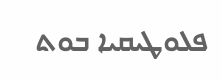ܦܠܘܛܝܩܝܐ ܒܘܬ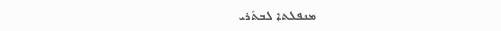ܡܢܦܠܬܐ ܠܒܬܰܪܝ